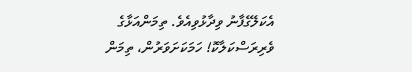އެކަލޭގެފާނު ވިދާޅުވިއެވެ. ތިމަންއަޅާގެ ވެރިރަސްކަލާކޮ! ހަމަކަށަވަރުން، ތިމަން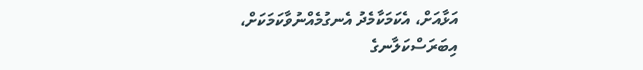އަޅާއަށް، އެކަމަކާމެދު އެނގުމެއްނުވާކަމަކަށް، އިބަރަސްކަލާނގެ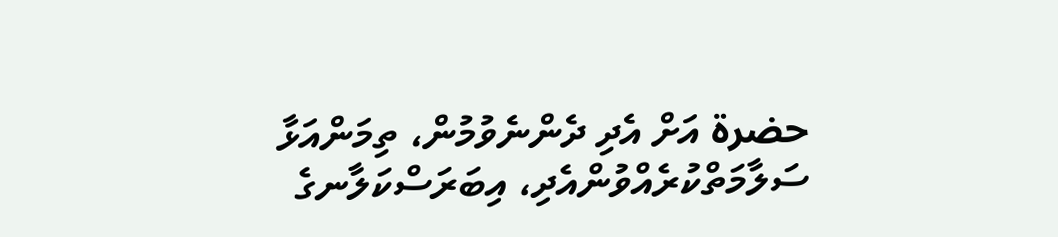حضرة އަށް އެދި ދެންނެވުމުން، ތިމަންއަޅާ ސަލާމަތްކުރެއްވުންއެދި، އިބަރަސްކަލާނގެ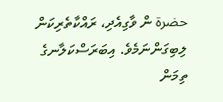حضرة ން ވާގިއެދި، ރައްކާތެރިކަން ލިބިގަންނަމެވެ. އިބަރަސްކަލާނގެ ތިމަން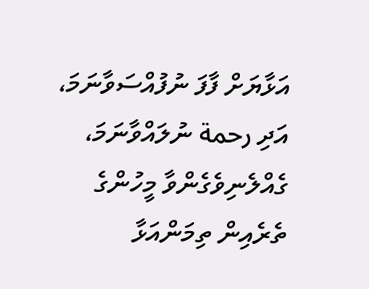އަޅާޔަށް ފާފަ ނުފުއްސަވާނަމަ، އަދި رحمة ނުލައްވާނަމަ، ގެއްލެނިވެގެންވާ މީހުންގެ ތެރެއިން ތިމަންއަޅާ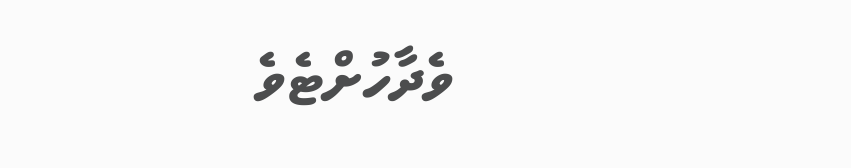ވެދާހުށްޓެވެ